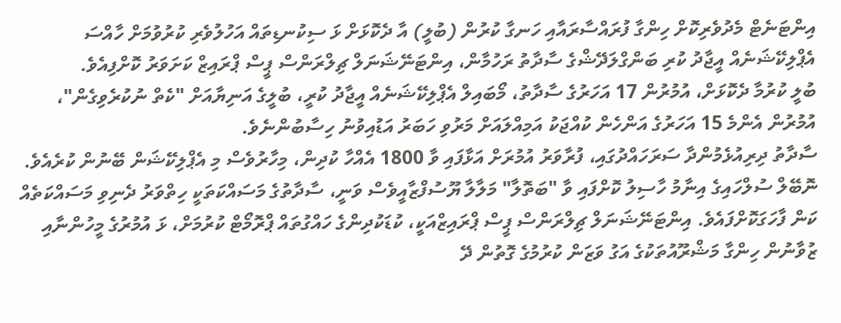އިންޓަނެޓް މެދުވެރިކޮށް ހިންގާ ފުރައްސާރައާއި ހަނގާ ކުރުން (ބުލީ) އާ ދެކޮޅަށް ޅަ ސިކުނޑިތައް އަހުލުވެރި ކުރުވުމަށް ހާއްސަ އެޕްލިކޭޝަނެއް އީޖާދު ކުރި ބަންގްލަދޭޝްގެ ސާދާތު ރަހުމާން، އިންޓަނޭޝަނަލް ޗިލްރަންސް ޕީސް ޕްރައިޒް ކަށަވަރު ކޮށްފިއެވެ.
ބުލީ ކުރުމާ ދެކޮޅަށް، އުމުރުން 17 އަހަރުގެ ސާދާތު، މޯބައިލް އެޕްލިކޭޝަނެއް އީޖާދު ކުރީ، ބުލީގެ އަނިޔާއަށް "ކެތް ނުކުރެވިގެން"، އުމުރުން އެންމެ 15 އަހަރުގެ އަންހެން ކުއްޖަކު އަމިއްލައަށް މަރުވި ހަބަރު އަޑުއިވުނު ހިސާބުންނެވެ.
ސާދާތު ދިރިއުޅެމުންދާ ސަރަހައްދުގައި، ފުރާވަރު އުމުރަށް އަޅާފައި ވާ 1800 އެއްހާ ކުދިން، މިހާރުވެސް މި އެޕްލިކޭޝަން ބޭނުން ކުރެއެވެ.
ނޮބޭލް ސުލްހައިގެ އިނާމު ހާސިލު ކޮށްފައި ވާ "ބަތޮލާ" މަލާލާ ޔޫސުފްޒާއީވެސް ވަނީ، ސާދާތުގެ މަސައްކަތަކީ ހިތްވަރު ދެނިވި މަސައްކަތެއް ކަން ފާހަގަކޮށްފައެވެ. އިންޓަނޭޝަނަލް ޗިލްރަންސް ޕީސް ޕްރައިޒްއަކީ، ކުޑަކުދިންގެ ހައްގުތައް ޕްރޮމޯޓް ކުރުމަށް، ޅަ އުމުރުގެ މީހުންނާއި ޒުވާނުން ހިންގާ މަޝްރޫއުތަކުގެ އަގު ވަޒަން ކުރުމުގެ ގޮތުން ދޭ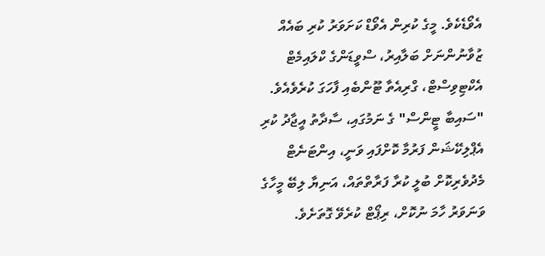އެވޯޑެކެވެ. މީގެ ކުރިން އެވޯޑް ކަށަވަރު ކުރި ބައެއް ޒުވާނުންނަށް ބަލާއިރު، ސްވީޑަންގެ ކްލައިމެޓް އެކްޓިވިސްޓް، ގްރިއެތާ ޓޫންބެއި ފާހަގަ ކުރެވެއެވެ.
"ސައިބާ ޓީންސް" ގެ ނަމުގައި، ސާދާތު އީޖާދު ކުރި އެޕްލިކޭޝަން ފަރުމާ ކޮށްފައި ވަނީ، އިންޓަނެޓް މެދުވެރިކޮށް ބުލީ ކުރާ ފަރާތްތައް، އަނިޔާ ލިބޭ މީހާގެ ވަނަވަރު ހާމަ ނުކޮށް، ރިޕޯޓް ކުރެވޭ ގޮތަށެވެ.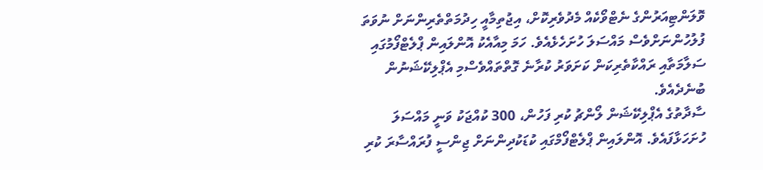ވޮލަންޓިއަރުންގެ ނެޓްވޯކެއް މެދުވެރިކޮށް، އިޖުތިމާއީ ހިދުމަތްތެރިންނަށް ނުވަތަ ފުލުހުންނަށްވެސް މައްސަލަ ހުށަހެޅެއެވެ. ހަމަ މިއާއެކު އޮންލައިން ޕްލެޓްފޯމުގައި ސަލާމަތާއި ރައްކާތެރިކަން ކަށަވަރު ކުރާނެ ގޮތްތައްވެސްމި އެޕްލިކޭޝަނުން ބުނެދެއެވެ.
ސާދާތުގެ އެޕްލިކޭޝަން ލޯންޗު ކުރި ފަހުން، 300 ކުއްޖަކު ވަނީ މައްސަލަ ހުށަހަޅާފައެވެ. އޮންލައިން ޕްލެޓްފޯމްގައި ކުޑަކުދިންނަށް ޖިންސީ ފުރައްސާރަ ކުރި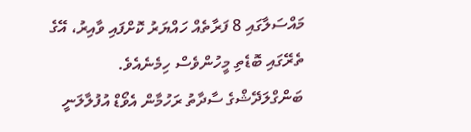މައްސަލާގައި 8 ފަރާތެއް ހައްޔަރު ކޮށްފައި ވާއިރު، އޭގެ ތެރޭގައި ބޮޑެތި މީހުންވެސް ހިމެނެއެވެ.
ބަންގްލަދޭޝްގެ ސާދާތު ރަހުމާން އެވޯޑް އުފުލާލަނީ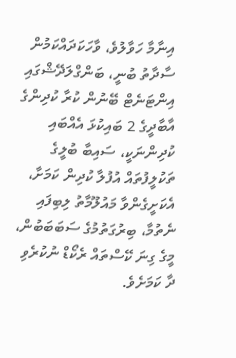އިނާމާ ހަވާލުވެ، ވާހަކަދައްކަމުން ސާދާތު ބުނީ، ބަންގްލަދޭޝްގައި އިންޓަނެޓް ބޭނުން ކުރާ ކުދިންގެ އާބާދީގެ 2 ބައިކުޅަ އެއްބައި ކުދިންނަކީ، ސައިބާ ބުލީގެ ތަކުލީފުތައް އުފުލާ ކުދިން ކަމަށާ، އެކަށީގެންވާ މައުލޫމާތު ލިބިފައި ނެތުމާ، ބިރުގަތުމުގެ ސަބަބަބުން، މީގެ ގިނަ ކޭސްތައް ރެކޯޑް ނުކުރެވި ދާ ކަމަށެވެ.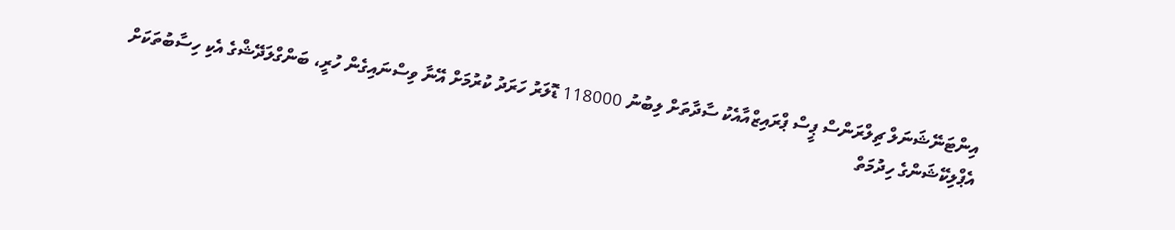އިންޓަނޭޝަނަލް ޗިލްރަންސް ޕީސް ޕްރައިޒްއާއެކު ސާދާތަށް ލިބުނު 118000 ޑޮލަރު ހަރަދު ކުރުމަށް އޭނާ ވިސްނައިގެން ހުރީ، ބަންގްލަދޭޝްގެ އެކި ހިސާބުތަކަށް އެޕްލިކޭޝަންގެ ހިދުމަތް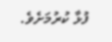ފުޅާ ކުރުމަށެވެ.